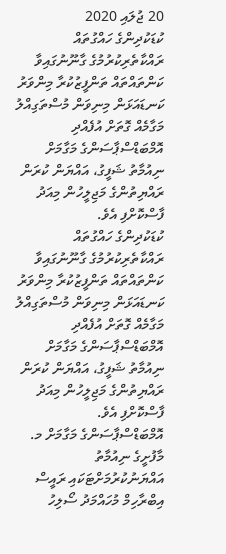20 ޖުލައި 2020
ކުޑަކުދިންގެ ހައްގުތައް ރައްކާތެރިކުރުމުގެ ގާނޫނުގައިވާ ކަންތައްތައް ތަންފީޒުކުރާ މިންވަރު ކަނޑައަޅަން މިނިވަން މުސްތަގިއްލު މަގާމެއް ގޮތަށް އުފެއްދި އޮމްބަޑްސްޕާސަންގެ މަގާމަށް ނިއުމާތު ޝަފީގު، އައްޔަން ކުރަން ރައްޔިތުންގެ މަޖިލީހުން މިއަދު ފާސްކޮށްފި އެވެ.
ކުޑަކުދިންގެ ހައްގުތައް ރައްކާތެރިކުރުމުގެ ގާނޫނުގައިވާ ކަންތައްތައް ތަންފީޒުކުރާ މިންވަރު ކަނޑައަޅަން މިނިވަން މުސްތަގިއްލު މަގާމެއް ގޮތަށް އުފެއްދި އޮމްބަޑްސްޕާސަންގެ މަގާމަށް ނިއުމާތު ޝަފީގު، އައްޔަން ކުރަން ރައްޔިތުންގެ މަޖިލީހުން މިއަދު ފާސްކޮށްފި އެވެ.
އޮމްބަޑްސްޕާސަންގެ މަގާމަށް މ. މާފުށީގެ ނިއުމާތު އައްޔަނުކުރުމަށްޓަކައި ރައީސް އިބްރާހިމް މުހައްމަދު ސޯލިހު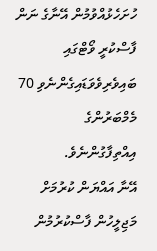ހުށަހެޅުއްވުމުން އޭނާގެ ނަން ފާސްކުރީ ވޯޓްގައި ބައިވެރިވެވަޑައިގެންނެވި 70 މެމްބަރުންގެ އިއްތިފާގުންނެވެ.
އޭނާ އައްޔަން ކުރުމަށް މަޖިލީހުން ފާސްކުރުމުން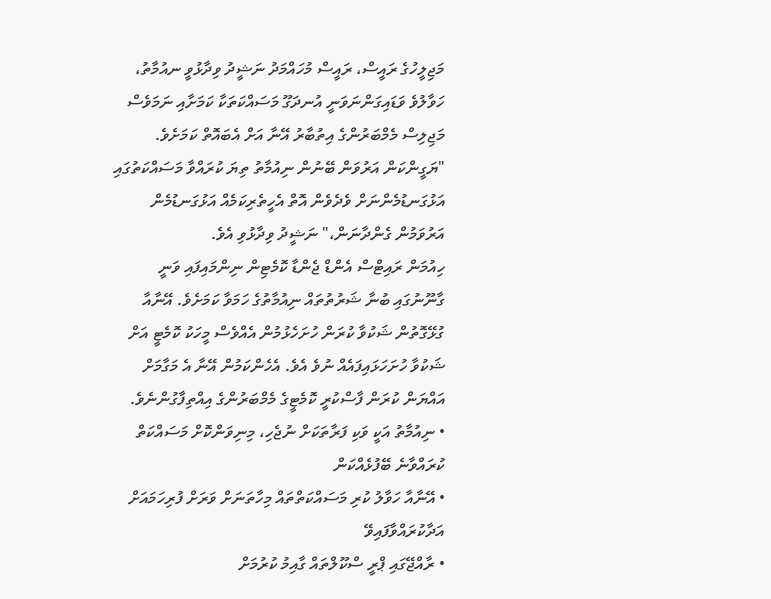މަޖިލީހުގެ ރައީސް، ރައީސް މުހައްމަދު ނަޝީދު ވިދާޅުވީ ނއުމާތު، ހަވާލުވެ ވަޑައިގަންނަވަނީ އުނދަގޫ މަސައްކަތަކާ ކަމަށާއި ނަމަވެސް މަޖިލިސް މެމްބަރުންގެ އިތުބާރު އޭނާ އަށް އެބައޮތް ކަމަށެވެ.
"ޔަގީންކަން އަރުވަން ބޭނުން ނިއުމާތު ތިޔަ ކުރައްވާ މަސައްކަތުގައި އަޅުގަނޑުމެންނަށް ވެދެވެން އޮތް އެހީތެރިކަމެއް އަޅުގަނޑުމެން އަރުވަމުން ގެންދާނަން،" ނަޝީދު ވިދާޅުވި އެވެ.
ހިއުމަން ރައިޓްސް އެންޑް ޖެންޑާ ކޮމެޓިން ނިންމައިފައި ވަނީ ގާނޫނުގައި ބުނާ ޝަރުތުތައް ނިއުމާތުގެ ހަމަވާ ކަމަށެވެ. އޭނާއާ ގުޅޭގޮތުން ޝަކުވާ ކުރަން ހުށަހެޅުމުން އެއްވެސް މީހަކު ކޮމެޓީ އަށް ޝަކުވާ ހުށަހަޅައިފައެއް ނުވެ އެވެ. އެހެންކަމުން އޭނާ އެ މަގާމަށް އައްޔަން ކުރަން ފާސްކުރީ ކޮމެޓީގެ މެމްބަރުންގެ އިއްތިފާގުންނެވެ.
• ނިއުމާތު އަކީ ވަކި ފަރާތަކަށް ނުޖެހި، މިނިވަންކޮށް މަސައްކަތް ކުރައްވާނެ ބޭފުޅެއްކަން
• އޭނާއާ ހަވާލު ކުރި މަސައްކަތްތައް މިހާތަނަށް ވަރަށް ފުރިހަމައަށް އަދާކުރައްވާފައިވޭ
• ރާއްޖޭގައި ޕްރީ ސްކޫލްތައް ގާއިމު ކުރުމަށް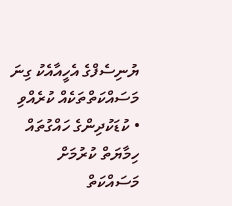ޔުނިސެފްގެ އެހީއާއެކު ގިނަ މަސައްކަތްތަކެއް ކުރެއްވި
• ކުޑަކުދިންގެ ހައްގުތައް ހިމާޔަތް ކުރުމަށް މަސައްކަތް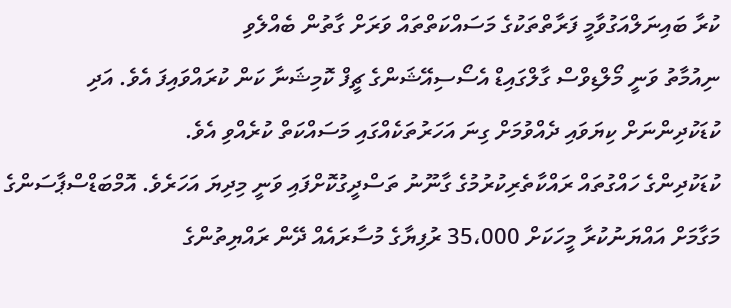ކުރާ ބައިނަލްއަގުވާމީ ފަރާތްތަކުގެ މަސައްކަތްތައް ވަރަށް ގާތުން ބެއްލެވި
ނިއުމާތު ވަނީ މޯލްޑިވްސް ގާލްގައިޑް އެސޯސިއޭޝަންގެ ޗީފް ކޮމިޝަނާ ކަން ކުރައްވައިފަ އެވެ. އަދި ކުޑަކުދިންނަށް ކިޔަވައި ދެއްވުމަށް ގިނަ އަހަރުތަކެއްގައި މަސައްކަތް ކުރެއްވި އެވެ.
ކުޑަކުދިންގެ ހައްގުތައް ރައްކާތެރިކުރުމުގެ ގާނޫނު ތަސްދީގުކޮށްފައި ވަނީ މިދިޔަ އަހަރެވެ. އޮމްބަޑްސްޕާސަންގެ މަގާމަށް އައްޔަނުކުރާ މީހަކަށް 35،000 ރުފިޔާގެ މުސާރައެއް ދޭން ރައްޔިތުންގެ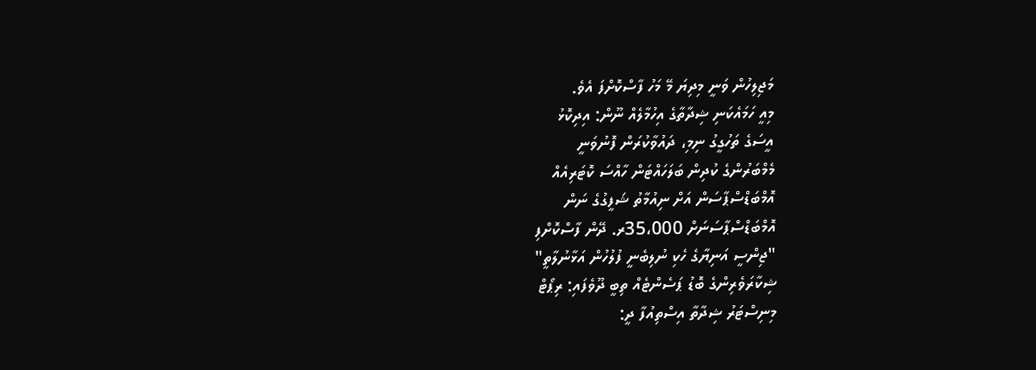މަޖިލިހުން ވަނީ މިދިޔަ މޭ މަހު ފާސްކޮށްފަ އެވެ.
މިއީ ހަމައެކަނި ޝިދާތާގެ އިހުމާލެއް ނޫން: އިދިކޮޅު
އީސަގެ ތަހުގީގު ނިމި، ދައުވާކުރަން ފޮނުވަނީ
މެމްބަރުންގެ ކުދިން ބަލަހައްޓަން ހާއްސަ ކޮޓަރިއެއް
އޮމްބަޑްސްޕާސަން އަށް ނިއުމާތު ޝަފީގުގެ ނަން
އޮމްބަޑްސްޕާސަނަށް 35،000ރ. ދޭން ފާސްކޮށްފި
"ޖިންސީ އަނިޔާގެ ހެކި ނުލިބެނީ ފުލުހުން އަޅާނުލާތީ"
ޝިކާރަވެރިންގެ ބޮޑު ޕަސެންޓެއް ތިބީ ދޫވެފައި: ރިޕޯޓް
މިނިސްޓަރު ޝިދާތާ އިސްތިއުފާ ދީ: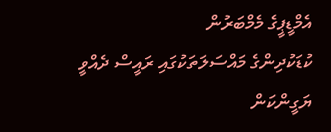އެމްޑީޕީގެ މެމްބަރުން
ކުޑަކުދިންގެ މައްސަލަތަކުގައި ރައީސް ދެއްވީ ޔަގީންކަން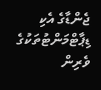ޖެންޑާގެ އެކި ޑިޕާޓްމަންޓުތަކުގެ ވެރިން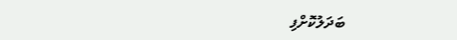ބަދަލުކޮށްފި